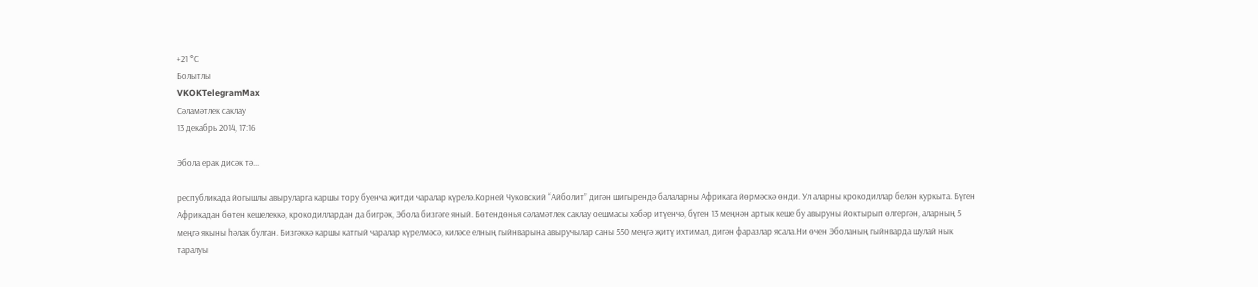+21 °С
Болытлы
VKOKTelegramMax
Сәламәтлек саклау
13 декабрь 2014, 17:16

Эбола ерак дисәк тә...

республикада йогышлы авыруларга каршы тору буенча җитди чаралар күрелә.Корней Чуковский “Айболит” дигән шигырендә балаларны Африкага йөрмәскә өнди. Ул аларны крокодиллар белән куркыта. Бүген Африкадан бөтен кешелеккә, крокодиллардан да бигрәк, Эбола бизгәге яный. Бөтендөнья сәламәтлек саклау оешмасы хәбәр итүенчә, бүген 13 меңнән артык кеше бу авыруны йоктырып өлгергән, аларның 5 меңгә якыны һәлак булган. Бизгәккә каршы катгый чаралар күрелмәсә, киләсе елның гыйнварына авыручылар саны 550 меңгә җитү ихтимал, дигән фаразлар ясала.Ни өчен Эболаның гыйнварда шулай нык таралуы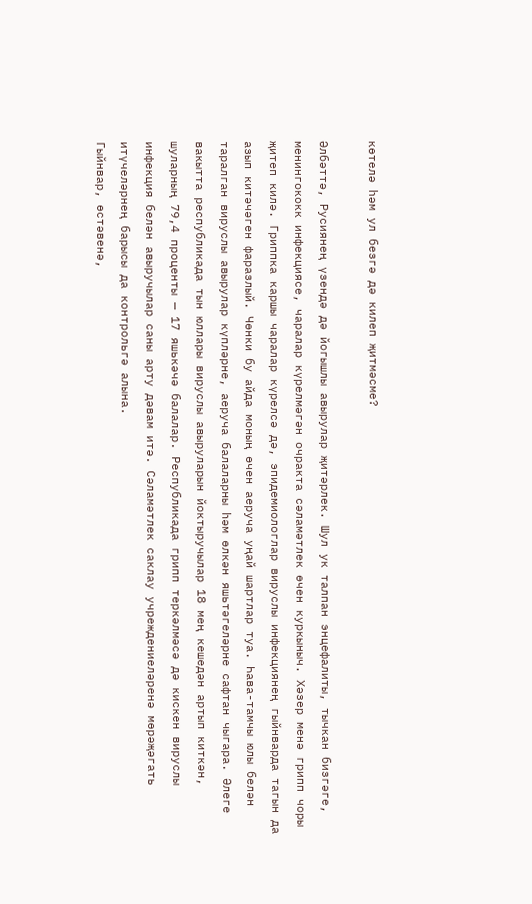көтелә һәм ул безгә дә килеп җитмәсме?

Әлбәттә, Русиянең үзендә дә йогышлы авырулар җитәрлек. Шул ук талпан энцефалиты, тычкан бизгәге, менингококк инфекциясе, чаралар күрелмәгән очракта сәламәтлек өчен куркыныч. Хәзер менә грипп чоры җитеп килә. Гриппка каршы чаралар күрелсә дә, эпидемиологлар вируслы инфекциянең гыйнварда тагын да азып китәчәген фаразлый. Чөнки бу айда моның өчен аеруча уңай шартлар туа. Һава-тамчы юлы белән таралган вируслы авырулар күпләрне, аеруча балаларны һәм өлкән яшьтәгеләрне сафтан чыгара. Әлеге вакытта республикада тын юллары вируслы авыруларын йоктыручылар 18 мең кешедән артып киткән, шуларның 79,4 проценты — 17 яшькәчә балалар. Республикада грипп теркәлмәсә дә кискен вируслы инфекция белән авыручылар саны арту дәвам итә. Сәламәтлек саклау учреждениеләренә мөрәҗәгать итүчеләрнең барысы да контрольгә алына.
Гыйнвар, өстәвенә,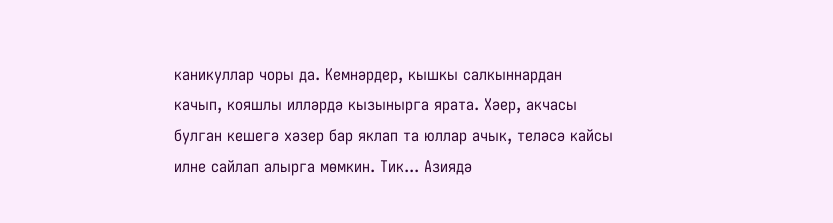каникуллар чоры да. Кемнәрдер, кышкы салкыннардан качып, кояшлы илләрдә кызынырга ярата. Хәер, акчасы булган кешегә хәзер бар яклап та юллар ачык, теләсә кайсы илне сайлап алырга мөмкин. Тик... Азиядә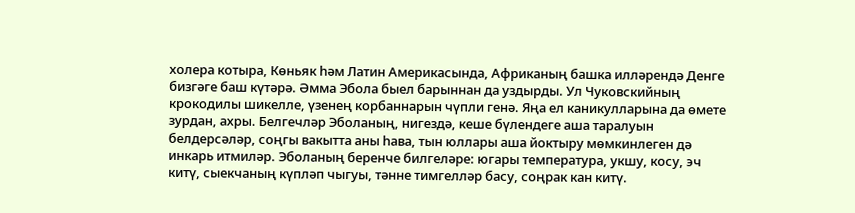холера котыра, Көньяк һәм Латин Америкасында, Африканың башка илләрендә Денге бизгәге баш күтәрә. Әмма Эбола быел барыннан да уздырды. Ул Чуковскийның крокодилы шикелле, үзенең корбаннарын чүпли генә. Яңа ел каникулларына да өмете зурдан, ахры. Белгечләр Эболаның, нигездә, кеше бүлендеге аша таралуын белдерсәләр, соңгы вакытта аны һава, тын юллары аша йоктыру мөмкинлеген дә инкарь итмиләр. Эболаның беренче билгеләре: югары температура, укшу, косу, эч китү, сыекчаның күпләп чыгуы, тәнне тимгелләр басу, соңрак кан китү.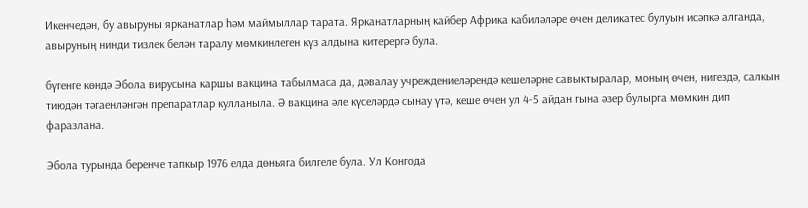Икенчедән, бу авыруны ярканатлар һәм маймыллар тарата. Ярканатларның кайбер Африка кабиләләре өчен деликатес булуын исәпкә алганда, авыруның нинди тизлек белән таралу мөмкинлеген күз алдына китерергә була.

бүгенге көндә Эбола вирусына каршы вакцина табылмаса да, дәвалау учреждениеләрендә кешеләрне савыктыралар, моның өчен, нигездә, салкын тиюдән тәгаенләнгән препаратлар кулланыла. Ә вакцина әле күселәрдә сынау үтә, кеше өчен ул 4-5 айдан гына әзер булырга мөмкин дип фаразлана.

Эбола турында беренче тапкыр 1976 елда дөньяга билгеле була. Ул Конгода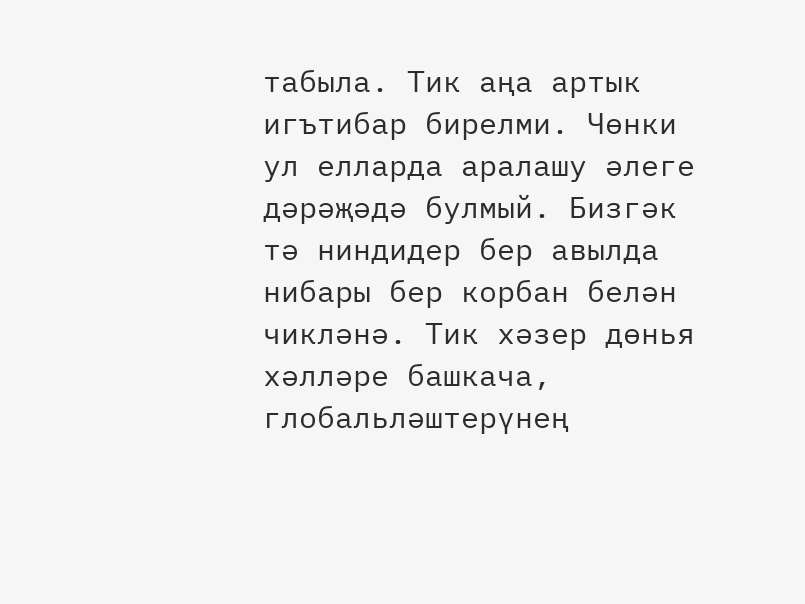табыла. Тик аңа артык игътибар бирелми. Чөнки ул елларда аралашу әлеге дәрәҗәдә булмый. Бизгәк тә ниндидер бер авылда нибары бер корбан белән чикләнә. Тик хәзер дөнья хәлләре башкача, глобальләштерүнең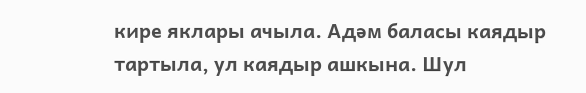кире яклары ачыла. Адәм баласы каядыр тартыла, ул каядыр ашкына. Шул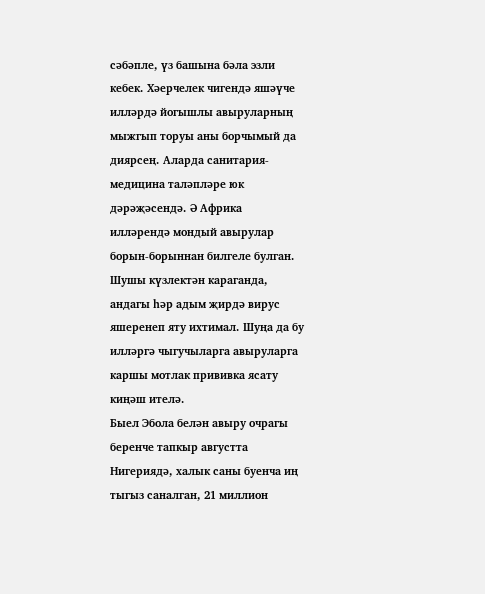сәбәпле, үз башына бәла эзли кебек. Хәерчелек чигендә яшәүче илләрдә йогышлы авыруларның мыжгып торуы аны борчымый да диярсең. Аларда санитария-медицина таләпләре юк дәрәҗәсендә. Ә Африка илләрендә мондый авырулар борын-борыннан билгеле булган. Шушы күзлектән караганда, андагы һәр адым җирдә вирус яшеренеп яту ихтимал. Шуңа да бу илләргә чыгучыларга авыруларга каршы мотлак прививка ясату киңәш ителә.
Быел Эбола белән авыру очрагы беренче тапкыр августта Нигериядә, халык саны буенча иң тыгыз саналган, 21 миллион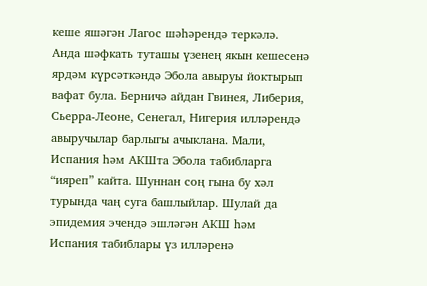кеше яшәгән Лагос шәһәрендә теркәлә. Анда шәфкать туташы үзенең якын кешесенә ярдәм күрсәткәндә Эбола авыруы йоктырып вафат була. Берничә айдан Гвинея, Либерия, Сьерра-Леоне, Сенегал, Нигерия илләрендә авыручылар барлыгы ачыклана. Мали, Испания һәм АКШта Эбола табибларга “ияреп” кайта. Шуннан соң гына бу хәл турында чаң суга башлыйлар. Шулай да эпидемия эчендә эшләгән АКШ һәм Испания табиблары үз илләренә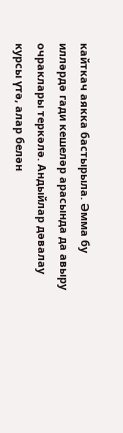кайткач аякка бастырыла. Әмма бу илләрдә гади кешеләр арасында да авыру очраклары теркәлә. Андыйлар дәвалау курсы үтә, алар белән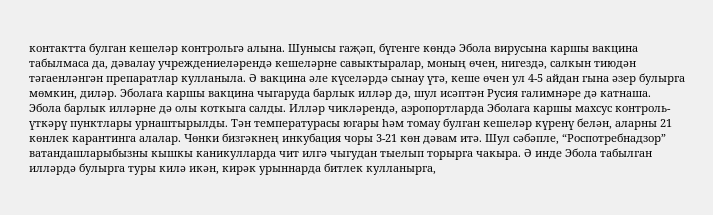контактта булган кешеләр контрольгә алына. Шунысы гаҗәп, бүгенге көндә Эбола вирусына каршы вакцина табылмаса да, дәвалау учреждениеләрендә кешеләрне савыктыралар, моның өчен, нигездә, салкын тиюдән тәгаенләнгән препаратлар кулланыла. Ә вакцина әле күселәрдә сынау үтә, кеше өчен ул 4-5 айдан гына әзер булырга мөмкин, диләр. Эболага каршы вакцина чыгаруда барлык илләр дә, шул исәптән Русия галимнәре дә катнаша.
Эбола барлык илләрне дә олы коткыга салды. Илләр чикләрендә, аэропортларда Эболага каршы махсус контроль-үткәрү пунктлары урнаштырылды. Тән температурасы югары һәм томау булган кешеләр күренү белән, аларны 21 көнлек карантинга алалар. Чөнки бизгәкнең инкубация чоры 3-21 көн дәвам итә. Шул сәбәпле, “Роспотребнадзор” ватандашларыбызны кышкы каникулларда чит илгә чыгудан тыелып торырга чакыра. Ә инде Эбола табылган илләрдә булырга туры килә икән, кирәк урыннарда битлек кулланырга,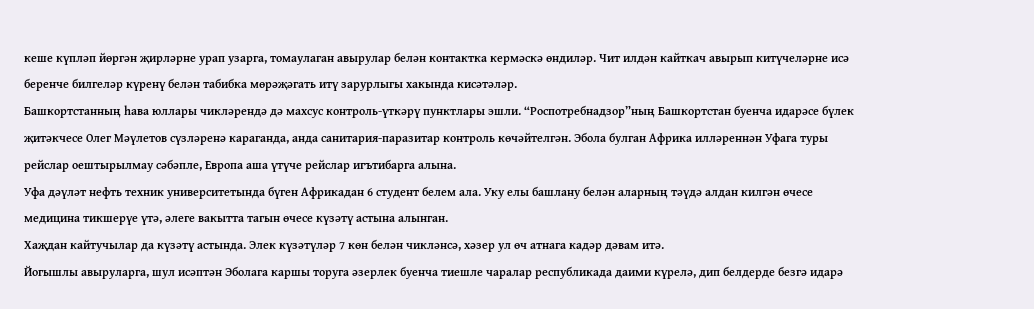кеше күпләп йөргән җирләрне урап узарга, томаулаган авырулар белән контактка кермәскә өндиләр. Чит илдән кайткач авырып китүчеләрне исә беренче билгеләр күренү белән табибка мөрәҗәгать итү зарурлыгы хакында кисәтәләр.
Башкортстанның һава юллары чикләрендә дә махсус контроль-үткәрү пунктлары эшли. “Роспотребнадзор”ның Башкортстан буенча идарәсе бүлек җитәкчесе Олег Мәүлетов сүзләренә караганда, анда санитария-паразитар контроль көчәйтелгән. Эбола булган Африка илләреннән Уфага туры рейслар оештырылмау сәбәпле, Европа аша үтүче рейслар игътибарга алына.
Уфа дәүләт нефть техник университетында бүген Африкадан 6 студент белем ала. Уку елы башлану белән аларның тәүдә алдан килгән өчесе медицина тикшерүе үтә, әлеге вакытта тагын өчесе күзәтү астына алынган.
Хаҗдан кайтучылар да күзәтү астында. Элек күзәтүләр 7 көн белән чикләнсә, хәзер ул өч атнага кадәр дәвам итә.
Йогышлы авыруларга, шул исәптән Эболага каршы торуга әзерлек буенча тиешле чаралар республикада даими күрелә, дип белдерде безгә идарә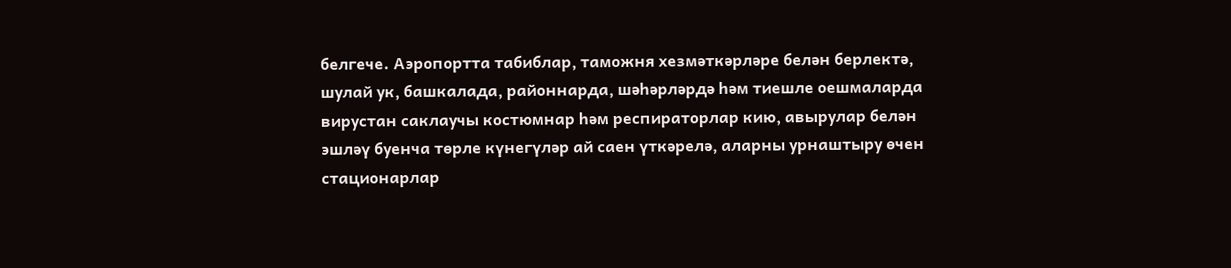белгече. Аэропортта табиблар, таможня хезмәткәрләре белән берлектә, шулай ук, башкалада, районнарда, шәһәрләрдә һәм тиешле оешмаларда вирустан саклаучы костюмнар һәм респираторлар кию, авырулар белән эшләү буенча төрле күнегүләр ай саен үткәрелә, аларны урнаштыру өчен стационарлар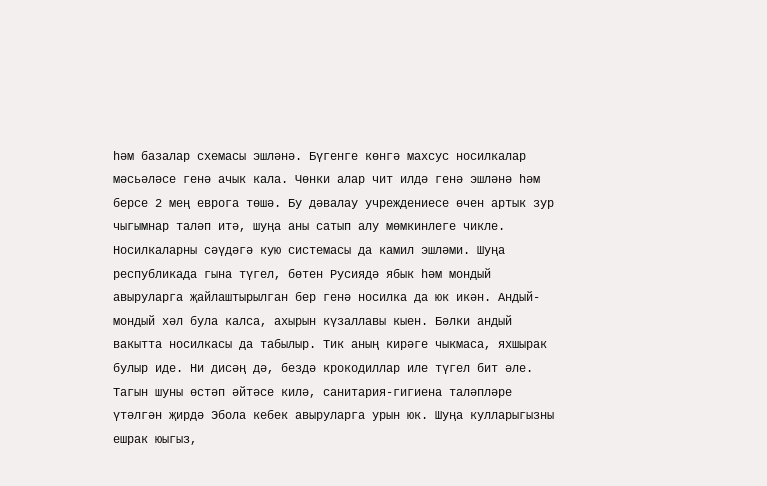һәм базалар схемасы эшләнә. Бүгенге көнгә махсус носилкалар мәсьәләсе генә ачык кала. Чөнки алар чит илдә генә эшләнә һәм берсе 2 мең еврога төшә. Бу дәвалау учреждениесе өчен артык зур чыгымнар таләп итә, шуңа аны сатып алу мөмкинлеге чикле. Носилкаларны сәүдәгә кую системасы да камил эшләми. Шуңа республикада гына түгел, бөтен Русиядә ябык һәм мондый авыруларга җайлаштырылган бер генә носилка да юк икән. Андый-мондый хәл була калса, ахырын күзаллавы кыен. Бәлки андый вакытта носилкасы да табылыр. Тик аның кирәге чыкмаса, яхшырак булыр иде. Ни дисәң дә, бездә крокодиллар иле түгел бит әле.
Тагын шуны өстәп әйтәсе килә, санитария-гигиена таләпләре үтәлгән җирдә Эбола кебек авыруларга урын юк. Шуңа кулларыгызны ешрак юыгыз,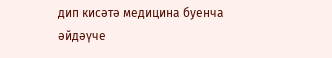дип кисәтә медицина буенча әйдәүче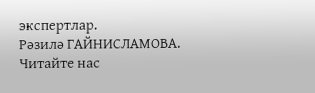экспертлар.
Рәзилә ГАЙНИСЛАМОВА.
Читайте нас